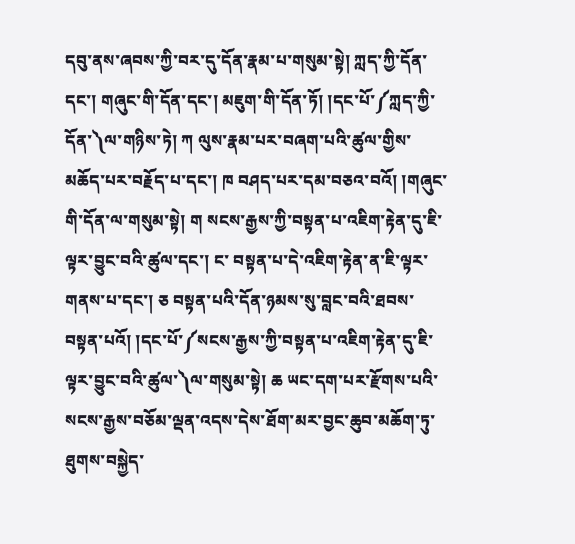དབུ་ནས་ཞབས་ཀྱི་བར་དུ་དོན་རྣམ་པ་གསུམ་སྟེ། ཀླད་ཀྱི་དོན་དང་། གཞུང་གི་དོན་དང་། མཇུག་གི་དོན་ཏོ། །དང་པོ་༼ཀླད་ཀྱི་དོན་༽ལ་གཉིས་ཏེ། ཀ ལུས་རྣམ་པར་བཞག་པའི་ཚུལ་གྱིས་མཆོད་པར་བརྗོད་པ་དང་། ཁ བཤད་པར་དམ་བཅའ་བའོ། །གཞུང་གི་དོན་ལ་གསུམ་སྟེ། ག སངས་རྒྱས་ཀྱི་བསྟན་པ་འཇིག་རྟེན་དུ་ཇི་ལྟར་བྱུང་བའི་ཚུལ་དང་། ང་ བསྟན་པ་དེ་འཇིག་རྟེན་ན་ཇི་ལྟར་གནས་པ་དང་། ཅ བསྟན་པའི་དོན་ཉམས་སུ་བླང་བའི་ཐབས་བསྟན་པའོ། །དང་པོ་༼སངས་རྒྱས་ཀྱི་བསྟན་པ་འཇིག་རྟེན་དུ་ཇི་ལྟར་བྱུང་བའི་ཚུལ་༽ལ་གསུམ་སྟེ། ཆ ཡང་དག་པར་རྫོགས་པའི་སངས་རྒྱས་བཅོམ་ལྡན་འདས་དེས་ཐོག་མར་བྱང་ཆུབ་མཆོག་ཏུ་ཐུགས་བསྐྱེད་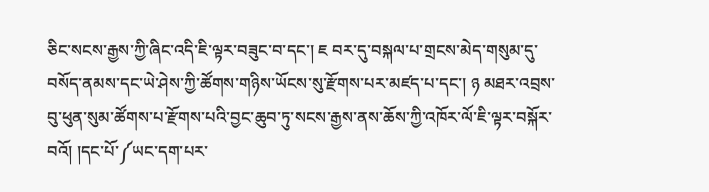ཅིང་སངས་རྒྱས་ཀྱི་ཞིང་འདི་ཇི་ལྟར་བཟུང་བ་དང་། ཇ བར་དུ་བསྐལ་པ་གྲངས་མེད་གསུམ་དུ་བསོད་ནམས་དང་ཡེ་ཤེས་ཀྱི་ཚོགས་གཉིས་ཡོངས་སུ་རྫོགས་པར་མཛད་པ་དང་། ཉ མཐར་འབྲས་བུ་ཕུན་སུམ་ཚོགས་པ་རྫོགས་པའི་བྱང་ཆུབ་ཏུ་སངས་རྒྱས་ནས་ཆོས་ཀྱི་འཁོར་ལོ་ཇི་ལྟར་བསྐོར་བའོ། །དང་པོ་༼ཡང་དག་པར་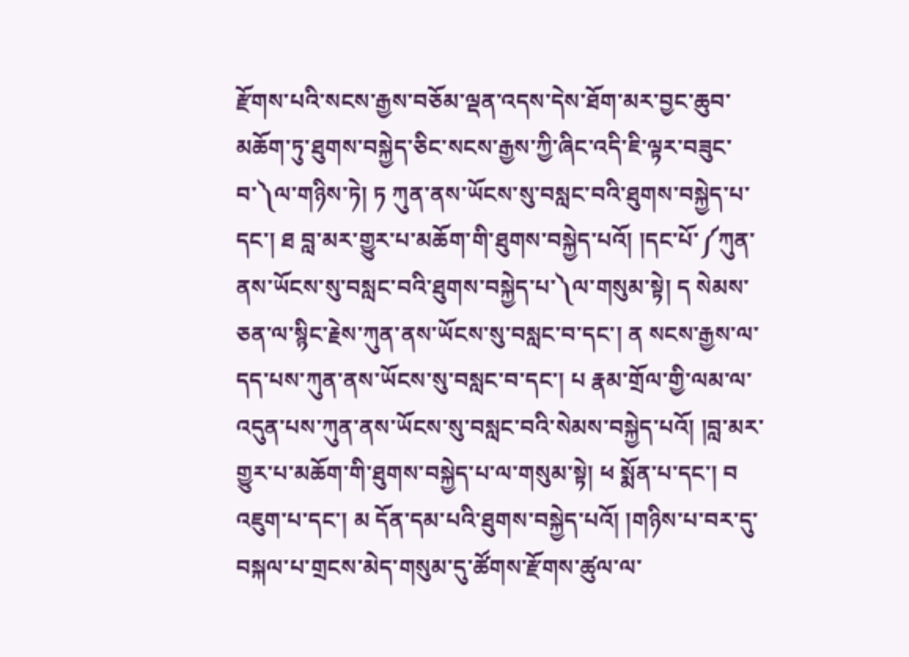རྫོགས་པའི་སངས་རྒྱས་བཅོམ་ལྡན་འདས་དེས་ཐོག་མར་བྱང་ཆུབ་མཆོག་ཏུ་ཐུགས་བསྐྱེད་ཅིང་སངས་རྒྱས་ཀྱི་ཞིང་འདི་ཇི་ལྟར་བཟུང་བ་༽ལ་གཉིས་ཏེ། ཏ ཀུན་ནས་ཡོངས་སུ་བསླང་བའི་ཐུགས་བསྐྱེད་པ་དང་། ཐ བླ་མར་གྱུར་པ་མཆོག་གི་ཐུགས་བསྐྱེད་པའོ། །དང་པོ་༼ཀུན་ནས་ཡོངས་སུ་བསླང་བའི་ཐུགས་བསྐྱེད་པ་༽ལ་གསུམ་སྟེ། ད སེམས་ཅན་ལ་སྙིང་རྗེས་ཀུན་ནས་ཡོངས་སུ་བསླང་བ་དང་། ན སངས་རྒྱས་ལ་དད་པས་ཀུན་ནས་ཡོངས་སུ་བསླང་བ་དང་། པ རྣམ་གྲོལ་གྱི་ལམ་ལ་འདུན་པས་ཀུན་ནས་ཡོངས་སུ་བསླང་བའི་སེམས་བསྐྱེད་པའོ། །བླ་མར་གྱུར་པ་མཆོག་གི་ཐུགས་བསྐྱེད་པ་ལ་གསུམ་སྟེ། ཕ སྨོན་པ་དང་། བ འཇུག་པ་དང་། མ དོན་དམ་པའི་ཐུགས་བསྐྱེད་པའོ། །གཉིས་པ་བར་དུ་བསྐལ་པ་གྲངས་མེད་གསུམ་དུ་ཚོགས་རྫོགས་ཚུལ་ལ་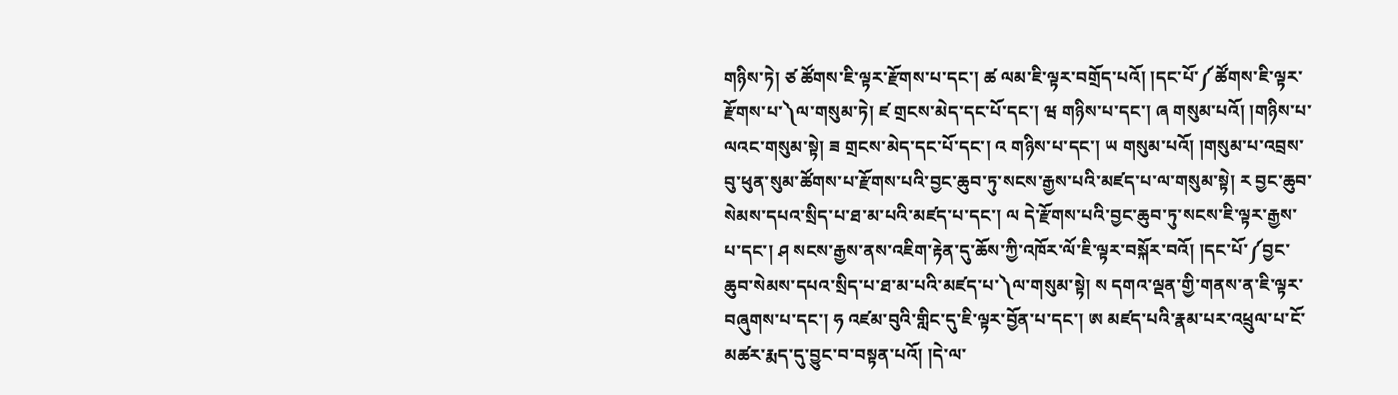གཉིས་ཏེ། ཙ ཚོགས་ཇི་ལྟར་རྫོགས་པ་དང་། ཚ ལམ་ཇི་ལྟར་བགྲོད་པའོ། །དང་པོ་༼ཚོགས་ཇི་ལྟར་རྫོགས་པ་༽ལ་གསུམ་ཏེ། ཛ གྲངས་མེད་དང་པོ་དང་། ཝ གཉིས་པ་དང་། ཞ གསུམ་པའོ། །གཉིས་པ་ལའང་གསུམ་སྟེ། ཟ གྲངས་མེད་དང་པོ་དང་། འ གཉིས་པ་དང་། ཡ གསུམ་པའོ། །གསུམ་པ་འབྲས་བུ་ཕུན་སུམ་ཚོགས་པ་རྫོགས་པའི་བྱང་ཆུབ་ཏུ་སངས་རྒྱས་པའི་མཛད་པ་ལ་གསུམ་སྟེ། ར བྱང་ཆུབ་སེམས་དཔའ་སྲིད་པ་ཐ་མ་པའི་མཛད་པ་དང་། ལ དེ་རྫོགས་པའི་བྱང་ཆུབ་ཏུ་སངས་ཇི་ལྟར་རྒྱས་པ་དང་། ཤ སངས་རྒྱས་ནས་འཇིག་རྟེན་དུ་ཆོས་ཀྱི་འཁོར་ལོ་ཇི་ལྟར་བསྐོར་བའོ། །དང་པོ་༼བྱང་ཆུབ་སེམས་དཔའ་སྲིད་པ་ཐ་མ་པའི་མཛད་པ་༽ལ་གསུམ་སྟེ། ས དགའ་ལྡན་གྱི་གནས་ན་ཇི་ལྟར་བཞུགས་པ་དང་། ཧ འཛམ་བུའི་གླིང་དུ་ཇི་ལྟར་བྱོན་པ་དང་། ཨ མཛད་པའི་རྣམ་པར་འཕྲུལ་པ་ངོ་མཚར་རྨད་དུ་བྱུང་བ་བསྟན་པའོ། །དེ་ལ་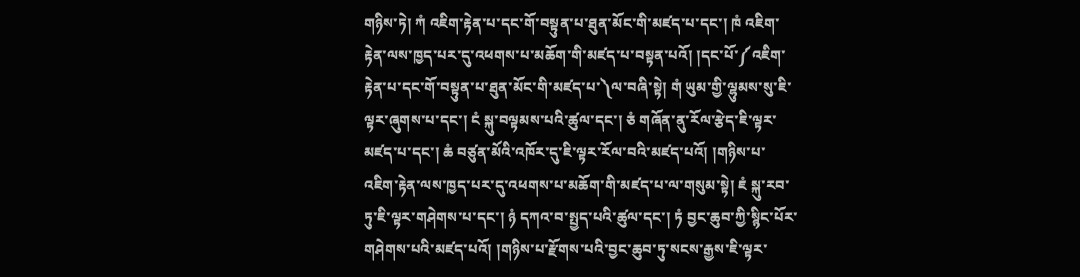གཉིས་ཏེ། ཀཾ འཇིག་རྟེན་པ་དང་གོ་བསྟུན་པ་ཐུན་མོང་གི་མཛད་པ་དང་། ཁཾ འཇིག་རྟེན་ལས་ཁྱད་པར་དུ་འཕགས་པ་མཆོག་གི་མཛད་པ་བསྟན་པའོ། །དང་པོ་༼འཇིག་རྟེན་པ་དང་གོ་བསྟུན་པ་ཐུན་མོང་གི་མཛད་པ་༽ལ་བཞི་སྟེ། གཾ ཡུམ་གྱི་ལྷུམས་སུ་ཇི་ལྟར་ཞུགས་པ་དང་། ངཾ སྐུ་བལྟམས་པའི་ཚུལ་དང་། ཅཾ གཞོན་ནུ་རོལ་རྩེད་ཇི་ལྟར་མཛད་པ་དང་། ཆཾ བཙུན་མོའི་འཁོར་དུ་ཇི་ལྟར་རོལ་བའི་མཛད་པའོ། །གཉིས་པ་འཇིག་རྟེན་ལས་ཁྱད་པར་དུ་འཕགས་པ་མཆོག་གི་མཛད་པ་ལ་གསུམ་སྟེ། ཇཾ སྐུ་རབ་ཏུ་ཇི་ལྟར་གཤེགས་པ་དང་། ཉཾ དཀའ་བ་སྤྱད་པའི་ཚུལ་དང་། ཏཾ བྱང་ཆུབ་ཀྱི་སྙིང་པོར་གཤེགས་པའི་མཛད་པའོ། །གཉིས་པ་རྫོགས་པའི་བྱང་ཆུབ་ཏུ་སངས་རྒྱས་ཇི་ལྟར་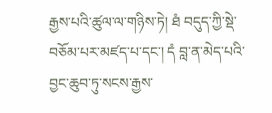རྒྱས་པའི་ཚུལ་ལ་གཉིས་ཏེ། ཐཾ བདུད་ཀྱི་སྡེ་བཅོམ་པར་མཛད་པ་དང་། དཾ བླ་ན་མེད་པའི་བྱང་ཆུབ་ཏུ་སངས་རྒྱས་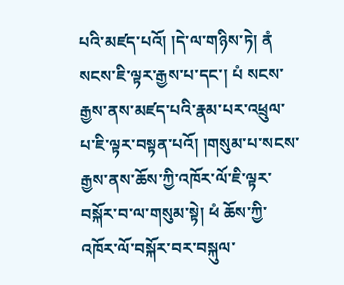པའི་མཛད་པའོ། །དེ་ལ་གཉིས་ཏེ། ནཾ སངས་ཇི་ལྟར་རྒྱས་པ་དང་། པཾ སངས་རྒྱས་ནས་མཛད་པའི་རྣམ་པར་འཕྲུལ་པ་ཇི་ལྟར་བསྟན་པའོ། །གསུམ་པ་སངས་རྒྱས་ནས་ཆོས་ཀྱི་འཁོར་ལོ་ཇི་ལྟར་བསྐོར་བ་ལ་གསུམ་སྟེ། ཕཾ ཆོས་ཀྱི་འཁོར་ལོ་བསྐོར་བར་བསྐུལ་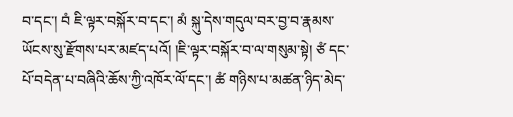བ་དང་། བཾ ཇི་ལྟར་བསྐོར་བ་དང་། མཾ སྐུ་དེས་གདུལ་བར་བྱ་བ་རྣམས་ཡོངས་སུ་རྫོགས་པར་མཛད་པའོ། །ཇི་ལྟར་བསྐོར་བ་ལ་གསུམ་སྟེ། ཙཾ དང་པོ་བདེན་པ་བཞིའི་ཆོས་ཀྱི་འཁོར་ལོ་དང་། ཚཾ གཉིས་པ་མཚན་ཉིད་མེད་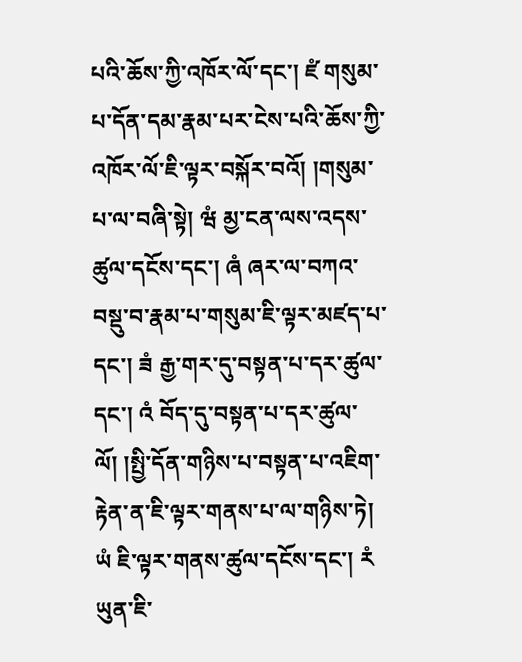པའི་ཆོས་ཀྱི་འཁོར་ལོ་དང་། ཛཾ གསུམ་པ་དོན་དམ་རྣམ་པར་ངེས་པའི་ཆོས་ཀྱི་འཁོར་ལོ་ཇི་ལྟར་བསྐོར་བའོ། །གསུམ་པ་ལ་བཞི་སྟེ། ཝཾ མྱ་ངན་ལས་འདས་ཚུལ་དངོས་དང་། ཞཾ ཞར་ལ་བཀའ་བསྡུ་བ་རྣམ་པ་གསུམ་ཇི་ལྟར་མཛད་པ་དང་། ཟཾ རྒྱ་གར་དུ་བསྟན་པ་དར་ཚུལ་དང་། འཾ བོད་དུ་བསྟན་པ་དར་ཚུལ་ལོ། །སྤྱི་དོན་གཉིས་པ་བསྟན་པ་འཇིག་རྟེན་ན་ཇི་ལྟར་གནས་པ་ལ་གཉིས་ཏེ། ཡཾ ཇི་ལྟར་གནས་ཚུལ་དངོས་དང་། རཾ ཡུན་ཇི་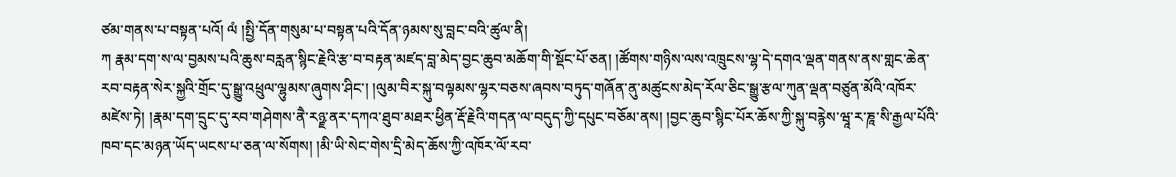ཙམ་གནས་པ་བསྟན་པའོ། ལཾ །སྤྱི་དོན་གསུམ་པ་བསྟན་པའི་དོན་ཉམས་སུ་བླང་བའི་ཚུལ་ནི།
ཀ རྣམ་དག་ས་ལ་བྱམས་པའི་ཆུས་བརླན་སྙིང་རྗེའི་རྩ་བ་བརྟན་མཛད་བླ་མེད་བྱང་ཆུབ་མཆོག་གི་སྡོང་པོ་ཅན། །ཚོགས་གཉིས་ལས་འཁྲུངས་ལྷ་དེ་དགའ་ལྡན་གནས་ནས་གླང་ཆེན་རབ་བརྟན་སེར་སྐྱའི་གྲོང་དུ་སྒྱུ་འཕྲུལ་ལྷུམས་ཞུགས་ཤིང་། །ལུམ་བིར་སྐུ་བལྟམས་ལྷར་བཅས་ཞབས་བཏུད་གཞོན་ནུ་མཚུངས་མེད་རོལ་ཅིང་སྒྱུ་རྩལ་ཀུན་ལྡན་བཙུན་མོའི་འཁོར་མཛེས་ཏེ། །རྣམ་དག་དྲུང་དུ་རབ་གཤེགས་ནཻ་རཉྫ་ནར་དཀའ་ཐུབ་མཐར་ཕྱིན་རྡོ་རྗེའི་གདན་ལ་བདུད་ཀྱི་དཔུང་བཅོམ་ནས། །བྱང་ཆུབ་སྙིང་པོར་ཆོས་ཀྱི་སྐུ་བརྙེས་ཝཱ་ར་ཎཱ་སི་རྒྱལ་པོའི་ཁབ་དང་མཉན་ཡོད་ཡངས་པ་ཅན་ལ་སོགས། །མི་ཡི་སེང་གེས་དྲི་མེད་ཆོས་ཀྱི་འཁོར་ལོ་རབ་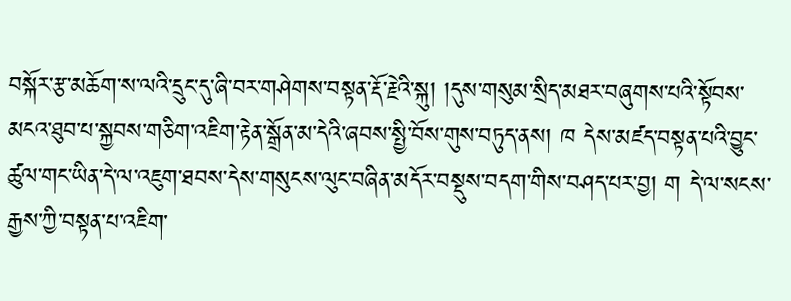བསྐོར་རྩ་མཆོག་ས་ལའི་དྲུང་དུ་ཞི་བར་གཤེགས་བསྟན་རྡོ་རྗེའི་སྐུ། །དུས་གསུམ་སྲིད་མཐར་བཞུགས་པའི་སྟོབས་མངའ་ཐུབ་པ་སྐྱབས་གཅིག་འཇིག་རྟེན་སྒྲོན་མ་དེའི་ཞབས་སྤྱི་བོས་གུས་བཏུད་ནས། ཁ དེས་མཛད་བསྟན་པའི་བྱུང་ཚུལ་གང་ཡིན་དེ་ལ་འཇུག་ཐབས་དེས་གསུངས་ལུང་བཞིན་མདོར་བསྡུས་བདག་གིས་བཤད་པར་བྱ། ག དེ་ལ་སངས་རྒྱས་ཀྱི་བསྟན་པ་འཇིག་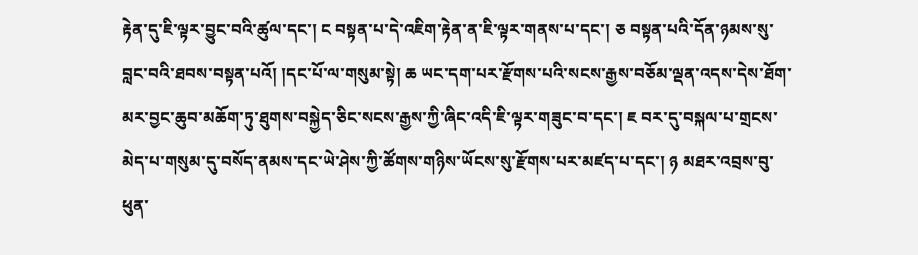རྟེན་དུ་ཇི་ལྟར་བྱུང་བའི་ཚུལ་དང་། ང བསྟན་པ་དེ་འཇིག་རྟེན་ན་ཇི་ལྟར་གནས་པ་དང་། ཅ བསྟན་པའི་དོན་ཉམས་སུ་བླང་བའི་ཐབས་བསྟན་པའོ། །དང་པོ་ལ་གསུམ་སྟེ། ཆ ཡང་དག་པར་རྫོགས་པའི་སངས་རྒྱས་བཅོམ་ལྡན་འདས་དེས་ཐོག་མར་བྱང་ཆུབ་མཆོག་ཏུ་ཐུགས་བསྐྱེད་ཅིང་སངས་རྒྱས་ཀྱི་ཞིང་འདི་ཇི་ལྟར་གཟུང་བ་དང་། ཇ བར་དུ་བསྐལ་པ་གྲངས་མེད་པ་གསུམ་དུ་བསོད་ནམས་དང་ཡེ་ཤེས་ཀྱི་ཚོགས་གཉིས་ཡོངས་སུ་རྫོགས་པར་མཛད་པ་དང་། ཉ མཐར་འབྲས་བུ་ཕུན་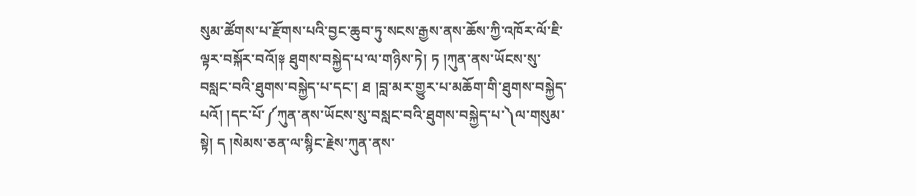སུམ་ཚོགས་པ་རྫོགས་པའི་བྱང་ཆུབ་ཏུ་སངས་རྒྱས་ནས་ཆོས་ཀྱི་འཁོར་ལོ་ཇི་ལྟར་བསྐོར་བའོ།༈ ཐུགས་བསྐྱེད་པ་ལ་གཉིས་ཏེ། ཏ །ཀུན་ནས་ཡོངས་སུ་བསླང་བའི་ཐུགས་བསྐྱེད་པ་དང་། ཐ །བླ་མར་གྱུར་པ་མཆོག་གི་ཐུགས་བསྐྱེད་པའོ། །དང་པོ་༼ཀུན་ནས་ཡོངས་སུ་བསླང་བའི་ཐུགས་བསྐྱེད་པ་༽ལ་གསུམ་སྟེ། ད །སེམས་ཅན་ལ་སྙིང་རྗེས་ཀུན་ནས་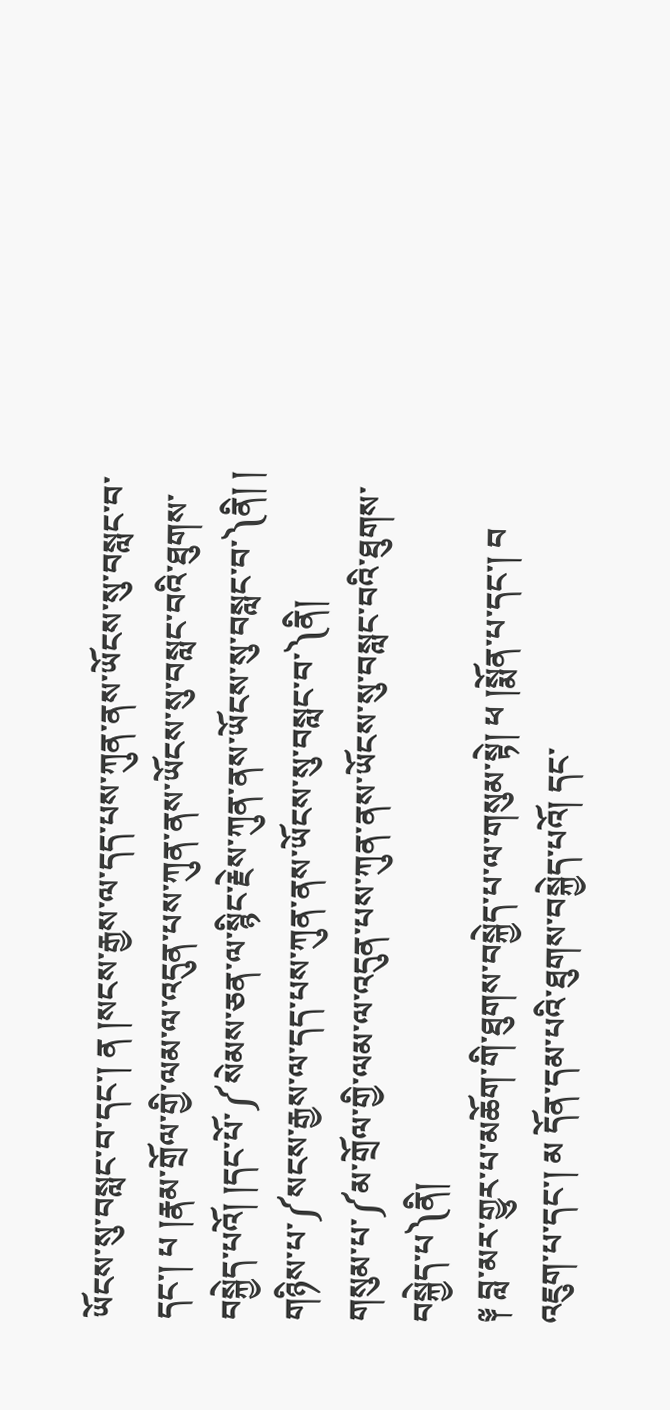ཡོངས་སུ་བསླང་བ་དང་། ན །སངས་རྒྱས་ལ་དད་པས་ཀུན་ནས་ཡོངས་སུ་བསླང་བ་དང་། པ །རྣམ་གྲོལ་གྱི་ལམ་ལ་འདུན་པས་ཀུན་ནས་ཡོངས་སུ་བསླང་བའི་ཐུགས་བསྐྱེད་པའོ། །དང་པོ་༼སེམས་ཅན་ལ་སྙིང་རྗེས་ཀུན་ནས་ཡོངས་སུ་བསླང་བ་༽ནི། །
གཉིས་པ་༼སངས་རྒྱས་ལ་དད་པས་ཀུན་ནས་ཡོངས་སུ་བསླང་བ་༽ནི།
གསུམ་པ་༼མ་གྲོལ་གྱི་ལམ་ལ་འདུན་པས་ཀུན་ནས་ཡོངས་སུ་བསླང་བའི་ཐུགས་བསྐྱེད་པ༽ནི།
༈ བླ་མར་གྱུར་པ་མཆོག་གི་ཐུགས་བསྐྱེད་པ་ལ་གསུམ་སྟེ། ཕ །སྨོན་པ་དང་། བ འཇུག་པ་དང་། མ དོན་དམ་པའི་ཐུགས་བསྐྱེད་པའོ། དང་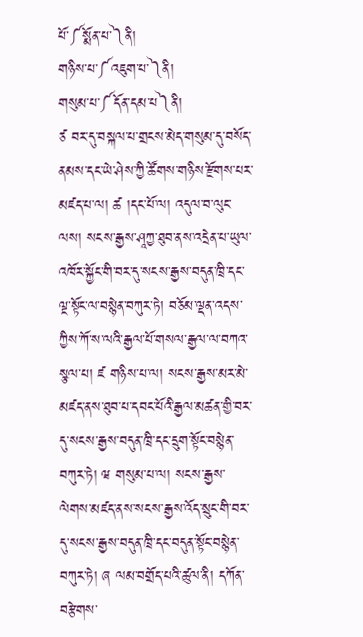པོ་༼སྨོན་པ་༽ནི།
གཉིས་པ་༼འཇུག་པ་༽ནི།
གསུམ་པ་༼དོན་དམ་པ༽ནི།
ཙ བར་དུ་བསྐལ་པ་གྲངས་མེད་གསུམ་དུ་བསོད་ནམས་དང་ཡེ་ཤེས་ཀྱི་ཚོགས་གཉིས་རྫོགས་པར་མཛད་པ་ལ། ཚ །དང་པོ་ལ། འདུལ་བ་ལུང་ལས། སངས་རྒྱས་ཤཱཀྱ་ཐུབ་ནས་འདྲེན་པ་ཡུལ་འཁོར་སྐྱོང་གི་བར་དུ་སངས་རྒྱས་བདུན་ཁྲི་དང་ལྔ་སྟོང་ལ་བསྙེན་བཀུར་ཏེ། བཅོམ་ལྡན་འདས་ཀྱིས་ཀོ་ས་ལའི་རྒྱལ་པོ་གསལ་རྒྱལ་ལ་བཀའ་སྩལ་པ། ཛ གཉིས་པ་ལ། སངས་རྒྱས་མར་མེ་མཛད་ནས་ཐུབ་པ་དབང་པོའི་རྒྱལ་མཚན་གྱི་བར་དུ་སངས་རྒྱས་བདུན་ཁྲི་དང་དྲུག་སྟོང་བསྙེན་བཀུར་ཏེ། ཝ གསུམ་པ་ལ། སངས་རྒྱས་ལེགས་མཛད་ནས་སངས་རྒྱས་འོད་སྲུང་གི་བར་དུ་སངས་རྒྱས་བདུན་ཁྲི་དང་བདུན་སྟོང་བསྙེན་བཀུར་ཏེ། ཞ ལམ་བགྲོད་པའི་ཚུལ་ནི། དཀོན་བརྩེགས་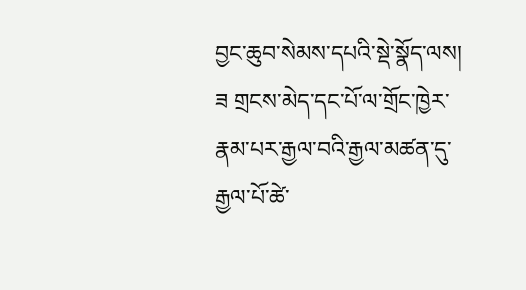བྱང་ཆུབ་སེམས་དཔའི་སྡེ་སྣོད་ལས། ཟ གྲངས་མེད་དང་པོ་ལ་གྲོང་ཁྱེར་རྣམ་པར་རྒྱལ་བའི་རྒྱལ་མཚན་དུ་རྒྱལ་པོ་ཚེ་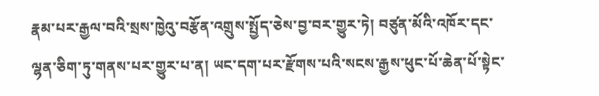རྣམ་པར་རྒྱལ་བའི་སྲས་ཁྱེའུ་བརྩོན་འགྲུས་སྤྱོད་ཅེས་བྱ་བར་གྱུར་ཏེ། བཙུན་མོའི་འཁོར་དང་ལྷན་ཅིག་ཏུ་གནས་པར་གྱུར་པ་ན། ཡང་དག་པར་རྫོགས་པའི་སངས་རྒྱས་ཕུང་པོ་ཆེན་པོ་སྟེང་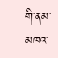གི་ནམ་མཁའ་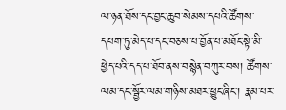ལ་ཉན་ཐོས་དང་བྱང་ཆུབ་སེམས་དཔའི་ཚོགས་དཔག་ཏུ་མེད་པ་དང་བཅས་པ་བྱོན་པ་མཐོང་སྟེ་མི་ཕྱེད་པའི་དད་པ་ཐོབ་ནས་བསྙེན་བཀུར་བས། ཚོགས་ལམ་དང་སྦྱོར་ལམ་གཉིས་མཐར་ཕྱུང་ཞིང་། རྣམ་པར་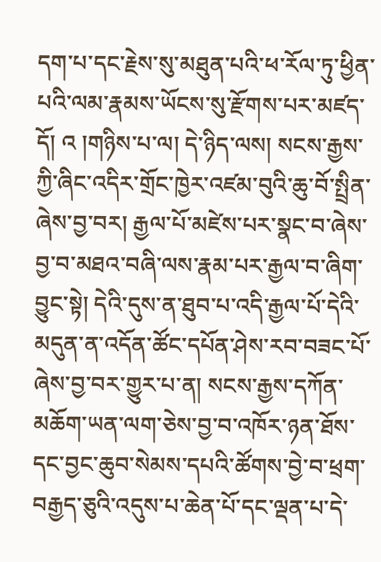དག་པ་དང་རྗེས་སུ་མཐུན་པའི་ཕ་རོལ་ཏུ་ཕྱིན་པའི་ལམ་རྣམས་ཡོངས་སུ་རྫོགས་པར་མཛད་དོ། འ །གཉིས་པ་ལ། དེ་ཉིད་ལས། སངས་རྒྱས་ཀྱི་ཞིང་འདིར་གྲོང་ཁྱེར་འཛམ་བུའི་ཆུ་བོ་སྤྲིན་ཞེས་བྱ་བར། རྒྱལ་པོ་མཛེས་པར་སྣང་བ་ཞེས་བྱ་བ་མཐའ་བཞི་ལས་རྣམ་པར་རྒྱལ་བ་ཞིག་བྱུང་སྟེ། དེའི་དུས་ན་ཐུབ་པ་འདི་རྒྱལ་པོ་དེའི་མདུན་ན་འདོན་ཚོང་དཔོན་ཤེས་རབ་བཟང་པོ་ཞེས་བྱ་བར་གྱུར་པ་ན། སངས་རྒྱས་དཀོན་མཆོག་ཡན་ལག་ཅེས་བྱ་བ་འཁོར་ཉན་ཐོས་དང་བྱང་ཆུབ་སེམས་དཔའི་ཚོགས་བྱེ་བ་ཕྲག་བརྒྱད་ཅུའི་འདུས་པ་ཆེན་པོ་དང་ལྡན་པ་དེ་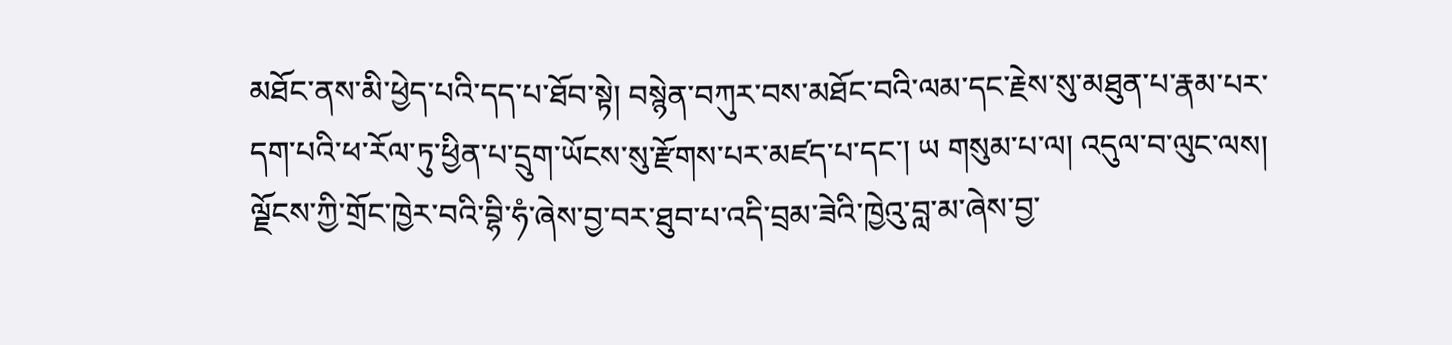མཐོང་ནས་མི་ཕྱེད་པའི་དད་པ་ཐོབ་སྟེ། བསྙེན་བཀུར་བས་མཐོང་བའི་ལམ་དང་རྗེས་སུ་མཐུན་པ་རྣམ་པར་དག་པའི་ཕ་རོལ་ཏུ་ཕྱིན་པ་དྲུག་ཡོངས་སུ་རྫོགས་པར་མཛད་པ་དང་། ཡ གསུམ་པ་ལ། འདུལ་བ་ལུང་ལས། ལྗོངས་ཀྱི་གྲོང་ཁྱེར་བའི་བྷི་ཧཾ་ཞེས་བྱ་བར་ཐུབ་པ་འདི་བྲམ་ཟེའི་ཁྱེའུ་བླ་མ་ཞེས་བྱ་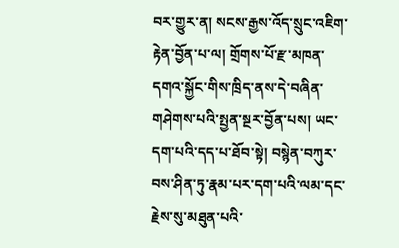བར་གྱུར་ན། སངས་རྒྱས་འོད་སྲུང་འཇིག་རྟེན་བྱོན་པ་ལ། གྲོགས་པོ་རྫ་མཁན་དགའ་སྐྱོང་གིས་ཁྲིད་ནས་དེ་བཞིན་གཤེགས་པའི་སྤྱན་སྔར་བྱོན་པས། ཡང་དག་པའི་དད་པ་ཐོབ་སྟེ། བསྙེན་བཀུར་བས་ཤིན་ཏུ་རྣམ་པར་དག་པའི་ལམ་དང་རྗེས་སུ་མཐུན་པའི་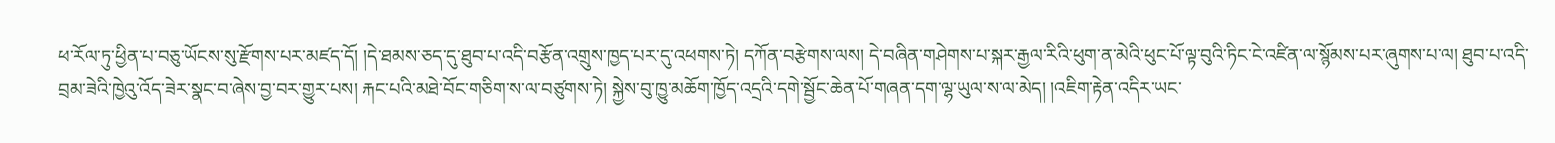ཕ་རོལ་ཏུ་ཕྱིན་པ་བཅུ་ཡོངས་སུ་རྫོགས་པར་མཛད་དོ། །དེ་ཐམས་ཅད་དུ་ཐུབ་པ་འདི་བརྩོན་འགྲུས་ཁྱད་པར་དུ་འཕགས་ཏེ། དཀོན་བརྩེགས་ལས། དེ་བཞིན་གཤེགས་པ་སྐར་རྒྱལ་རིའི་ཕུག་ན་མེའི་ཕུང་པོ་ལྟ་བུའི་ཏིང་ངེ་འཛིན་ལ་སྙོམས་པར་ཞུགས་པ་ལ། ཐུབ་པ་འདི་བྲམ་ཟེའི་ཁྱེའུ་འོད་ཟེར་སྣང་བ་ཞེས་བྱ་བར་གྱུར་པས། རྐང་པའི་མཐེ་བོང་གཅིག་ས་ལ་བཙུགས་ཏེ། སྐྱེས་བུ་ཁྱུ་མཆོག་ཁྱོད་འདྲའི་དགེ་སྦྱོང་ཆེན་པོ་གཞན་དག་ལྷ་ཡུལ་ས་ལ་མེད། །འཇིག་རྟེན་འདིར་ཡང་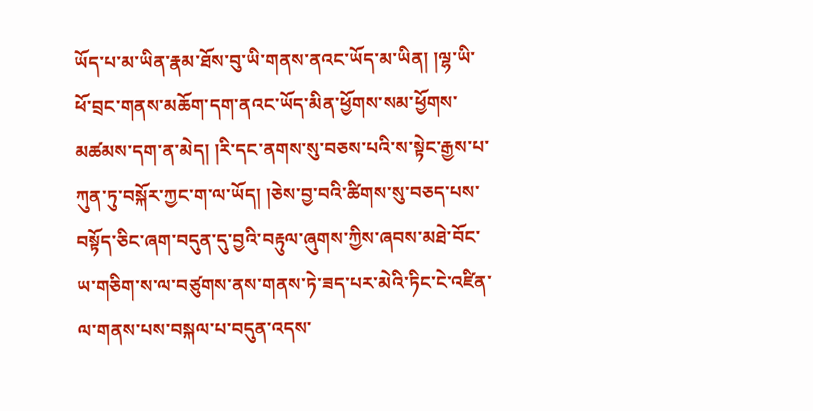ཡོད་པ་མ་ཡིན་རྣམ་ཐོས་བུ་ཡི་གནས་ནའང་ཡོད་མ་ཡིན། །ལྷ་ཡི་ཕོ་བྲང་གནས་མཆོག་དག་ནའང་ཡོད་མིན་ཕྱོགས་སམ་ཕྱོགས་མཚམས་དག་ན་མེད། །རི་དང་ནགས་སུ་བཅས་པའི་ས་སྟེང་རྒྱས་པ་ཀུན་ཏུ་བསྐོར་ཀྱང་ག་ལ་ཡོད། །ཅེས་བྱ་བའི་ཚིགས་སུ་བཅད་པས་བསྟོད་ཅིང་ཞག་བདུན་དུ་བྱའི་བརྟུལ་ཞུགས་ཀྱིས་ཞབས་མཐེ་བོང་ཡ་གཅིག་ས་ལ་བཙུགས་ནས་གནས་ཏེ་ཟད་པར་མེའི་ཏིང་ངེ་འཛིན་ལ་གནས་པས་བསྐལ་པ་བདུན་འདས་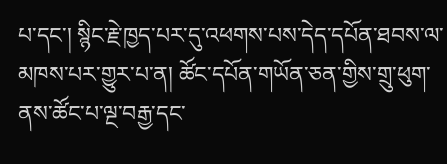པ་དང་། སྙིང་རྗེ་ཁྱད་པར་དུ་འཕགས་པས་དེད་དཔོན་ཐབས་ལ་མཁས་པར་གྱུར་པ་ན། ཚོང་དཔོན་གཡོན་ཅན་གྱིས་གྲུ་ཕུག་ནས་ཚོང་པ་ལྔ་བརྒྱ་དང་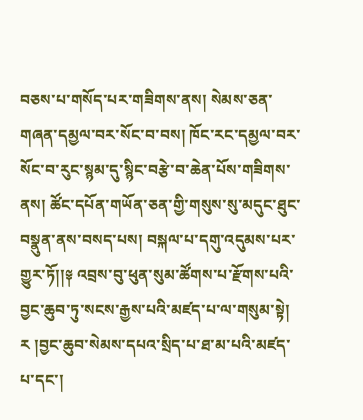བཅས་པ་གསོད་པར་གཟིགས་ནས། སེམས་ཅན་གཞན་དམྱལ་བར་སོང་བ་བས། ཁོང་རང་དམྱལ་བར་སོང་བ་རུང་སྙམ་དུ་སྙིང་བརྩེ་བ་ཆེན་པོས་གཟིགས་ནས། ཚོང་དཔོན་གཡོན་ཅན་གྱི་གསུས་སུ་མདུང་ཐུང་བསྣུན་ནས་བསད་པས། བསྐལ་པ་དགུ་འདུམས་པར་གྱུར་ཏོ།།༈ འབྲས་བུ་ཕུན་སུམ་ཚོགས་པ་རྫོགས་པའི་བྱང་ཆུབ་ཏུ་སངས་རྒྱས་པའི་མཛད་པ་ལ་གསུམ་སྟེ། ར །བྱང་ཆུབ་སེམས་དཔའ་སྲིད་པ་ཐ་མ་པའི་མཛད་པ་དང་།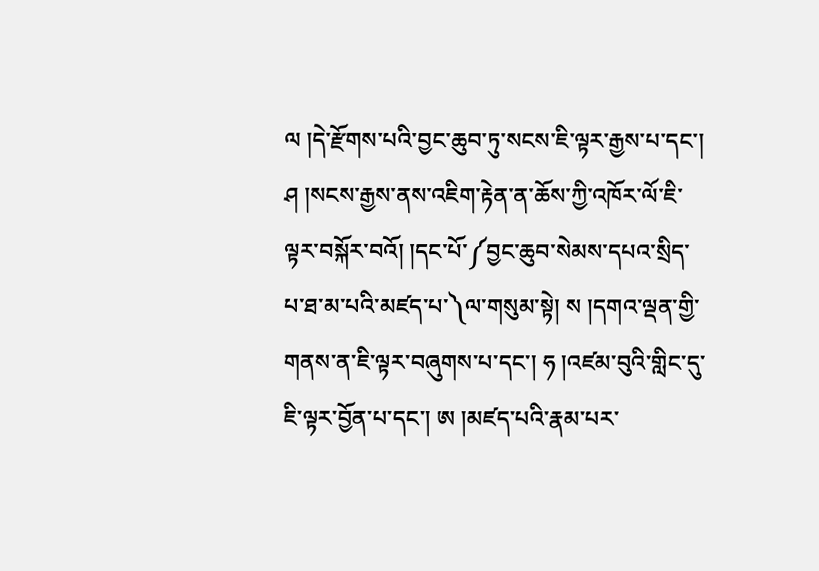ལ །དེ་རྫོགས་པའི་བྱང་ཆུབ་ཏུ་སངས་ཇི་ལྟར་རྒྱས་པ་དང་། ཤ །སངས་རྒྱས་ནས་འཇིག་རྟེན་ན་ཆོས་ཀྱི་འཁོར་ལོ་ཇི་ལྟར་བསྐོར་བའོ། །དང་པོ་༼བྱང་ཆུབ་སེམས་དཔའ་སྲིད་པ་ཐ་མ་པའི་མཛད་པ་༽ལ་གསུམ་སྟེ། ས །དགའ་ལྡན་གྱི་གནས་ན་ཇི་ལྟར་བཞུགས་པ་དང་། ཧ །འཛམ་བུའི་གླིང་དུ་ཇི་ལྟར་བྱོན་པ་དང་། ཨ །མཛད་པའི་རྣམ་པར་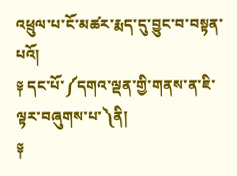འཕྲུལ་པ་ངོ་མཚར་རྨད་དུ་བྱུང་བ་བསྟན་པའོ།
༈ དང་པོ་༼དགའ་ལྡན་གྱི་གནས་ན་ཇི་ལྟར་བཞུགས་པ་༽ནི།
༈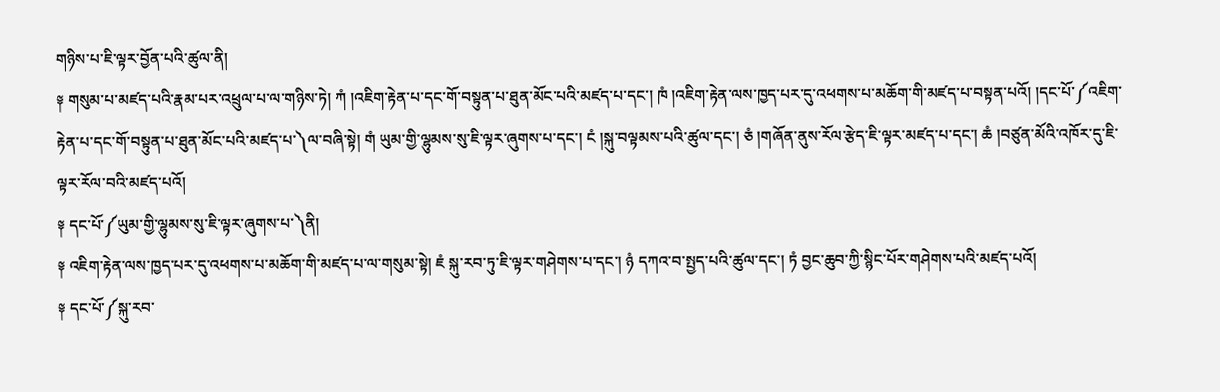གཉིས་པ་ཇི་ལྟར་བྱོན་པའི་ཚུལ་ནི།
༈ གསུམ་པ་མཛད་པའི་རྣམ་པར་འཕྲུལ་པ་ལ་གཉིས་ཏེ། ཀཾ །འཇིག་རྟེན་པ་དང་གོ་བསྟུན་པ་ཐུན་མོང་པའི་མཛད་པ་དང་། ཁཾ །འཇིག་རྟེན་ལས་ཁྱད་པར་དུ་འཕགས་པ་མཆོག་གི་མཛད་པ་བསྟན་པའོ། །དང་པོ་༼འཇིག་རྟེན་པ་དང་གོ་བསྟུན་པ་ཐུན་མོང་པའི་མཛད་པ་༽ལ་བཞི་སྟེ། གཾ ཡུམ་གྱི་ལྷུམས་སུ་ཇི་ལྟར་ཞུགས་པ་དང་། ངཾ །སྐུ་བལྟམས་པའི་ཚུལ་དང་། ཅཾ །གཞོན་ནུས་རོལ་རྩེད་ཇི་ལྟར་མཛད་པ་དང་། ཆཾ །བཙུན་མོའི་འཁོར་དུ་ཇི་ལྟར་རོལ་བའི་མཛད་པའོ།
༈ དང་པོ་༼ཡུམ་གྱི་ལྷུམས་སུ་ཇི་ལྟར་ཞུགས་པ་༽ནི།
༈ འཇིག་རྟེན་ལས་ཁྱད་པར་དུ་འཕགས་པ་མཆོག་གི་མཛད་པ་ལ་གསུམ་སྟེ། ཇཾ སྐུ་རབ་ཏུ་ཇི་ལྟར་གཤེགས་པ་དང་། ཉཾ དཀའ་བ་སྤྱད་པའི་ཚུལ་དང་། ཏཾ བྱང་ཆུབ་ཀྱི་སྙིང་པོར་གཤེགས་པའི་མཛད་པའོ།
༈ དང་པོ་༼སྐུ་རབ་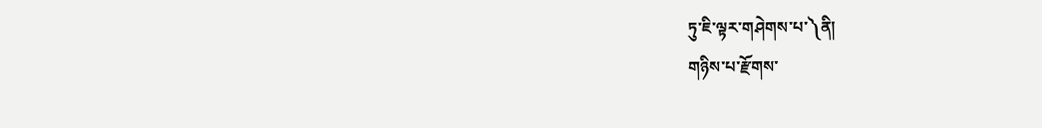ཏུ་ཇི་ལྟར་གཤེགས་པ་༽ནི།
གཉིས་པ་རྫོགས་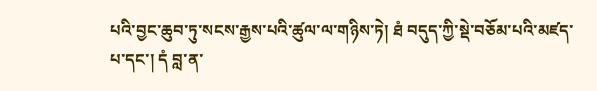པའི་བྱང་ཆུབ་ཏུ་སངས་རྒྱས་པའི་ཚུལ་ལ་གཉིས་ཏེ། ཐཾ བདུད་ཀྱི་སྡེ་བཅོམ་པའི་མཛད་པ་དང་། དཾ བླ་ན་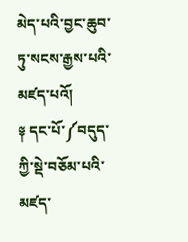མེད་པའི་བྱང་ཆུབ་ཏུ་སངས་རྒྱས་པའི་མཛད་པའོ།
༈ དང་པོ་༼བདུད་ཀྱི་སྡེ་བཅོམ་པའི་མཛད་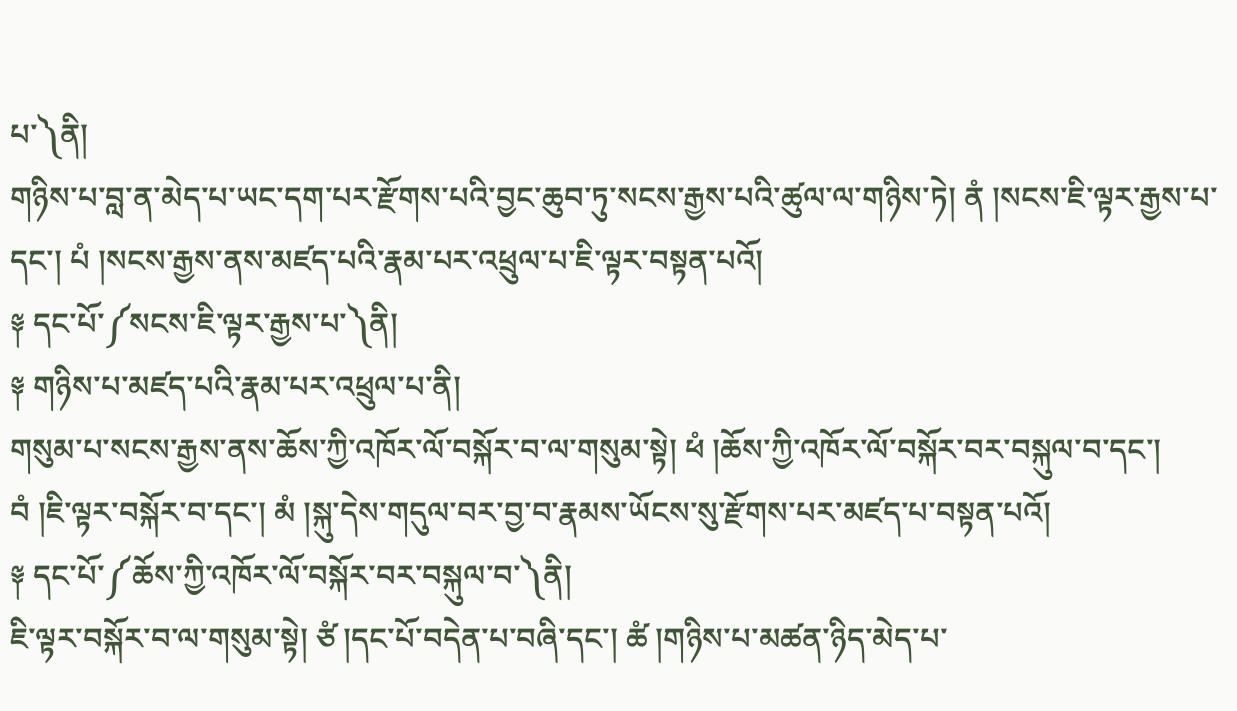པ་༽ནི།
གཉིས་པ་བླ་ན་མེད་པ་ཡང་དག་པར་རྫོགས་པའི་བྱང་ཆུབ་ཏུ་སངས་རྒྱས་པའི་ཚུལ་ལ་གཉིས་ཏེ། ནཾ །སངས་ཇི་ལྟར་རྒྱས་པ་དང་། པཾ །སངས་རྒྱས་ནས་མཛད་པའི་རྣམ་པར་འཕྲུལ་པ་ཇི་ལྟར་བསྟན་པའོ།
༈ དང་པོ་༼སངས་ཇི་ལྟར་རྒྱས་པ་༽ནི།
༈ གཉིས་པ་མཛད་པའི་རྣམ་པར་འཕྲུལ་པ་ནི།
གསུམ་པ་སངས་རྒྱས་ནས་ཆོས་ཀྱི་འཁོར་ལོ་བསྐོར་བ་ལ་གསུམ་སྟེ། ཕཾ །ཆོས་ཀྱི་འཁོར་ལོ་བསྐོར་བར་བསྐུལ་བ་དང་། བཾ །ཇི་ལྟར་བསྐོར་བ་དང་། མཾ །སྐུ་དེས་གདུལ་བར་བྱ་བ་རྣམས་ཡོངས་སུ་རྫོགས་པར་མཛད་པ་བསྟན་པའོ།
༈ དང་པོ་༼ཆོས་ཀྱི་འཁོར་ལོ་བསྐོར་བར་བསྐུལ་བ་༽ནི།
ཇི་ལྟར་བསྐོར་བ་ལ་གསུམ་སྟེ། ཙཾ །དང་པོ་བདེན་པ་བཞི་དང་། ཚཾ །གཉིས་པ་མཚན་ཉིད་མེད་པ་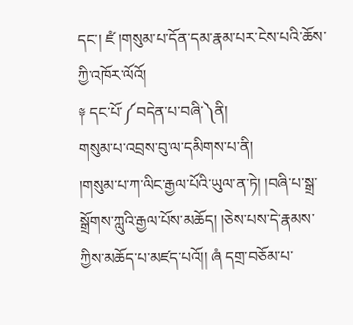དང་། ཛཾ །གསུམ་པ་དོན་དམ་རྣམ་པར་ངེས་པའི་ཆོས་ཀྱི་འཁོར་ལོའོ།
༈ དང་པོ་༼བདེན་པ་བཞི་༽ནི།
གསུམ་པ་འབྲས་བུ་ལ་དམིགས་པ་ནི།
།གསུམ་པ་ཀ་ལིང་རྒྱལ་པོའི་ཡུལ་ན་ཏེ། །བཞི་པ་སྒྲ་སྒྲོགས་ཀླུའི་རྒྱལ་པོས་མཆོད། །ཅེས་པས་དེ་རྣམས་ཀྱིས་མཆོད་པ་མཛད་པའོ།། ཞཾ དགྲ་བཅོམ་པ་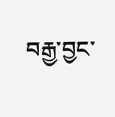བརྒྱ་བྱང་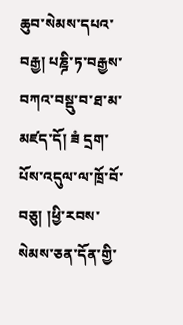ཆུབ་སེམས་དཔའ་བརྒྱ། པཎྜི་ཏ་བརྒྱས་བཀའ་བསྡུ་བ་ཐ་མ་མཛད་དོ། ཟཾ དྲག་པོས་འདུལ་ལ་ཁྲོ་བོ་བཅུ། །ཕྱི་རབས་སེམས་ཅན་དོན་གྱི་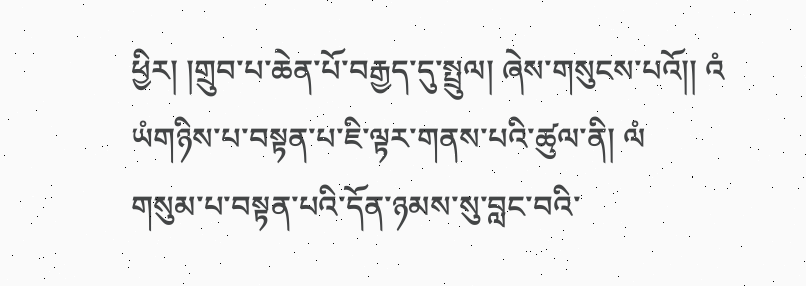ཕྱིར། །གྲུབ་པ་ཆེན་པོ་བརྒྱད་དུ་སྤྲུལ། ཞེས་གསུངས་པའོ།། འཾ ཡཾགཉིས་པ་བསྟན་པ་ཇི་ལྟར་གནས་པའི་ཚུལ་ནི། ལཾ
གསུམ་པ་བསྟན་པའི་དོན་ཉམས་སུ་བླང་བའི་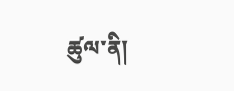ཚུལ་ནི།